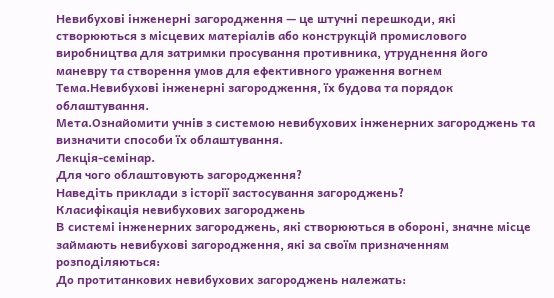Невибухові інженерні загородження — це штучні перешкоди, які створюються з місцевих матеріалів або конструкцій промислового виробництва для затримки просування противника, утруднення його маневру та створення умов для ефективного ураження вогнем
Тема.Невибухові інженерні загородження, їх будова та порядок облаштування.
Мета.Ознайомити учнів з системою невибухових інженерних загороджень та визначити способи їх облаштування.
Лекція-семінар.
Для чого облаштовують загородження?
Наведіть приклади з історії застосування загороджень?
Класифікація невибухових загороджень
В системі інженерних загороджень, які створюються в обороні, значне місце займають невибухові загородження, які за своїм призначенням розподіляються:
До протитанкових невибухових загороджень належать: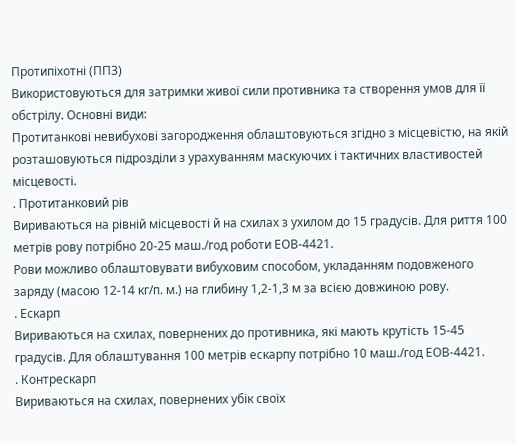Протипіхотні (ППЗ)
Використовуються для затримки живої сили противника та створення умов для її обстрілу. Основні види:
Протитанкові невибухові загородження облаштовуються згідно з місцевістю, на якій розташовуються підрозділи з урахуванням маскуючих і тактичних властивостей місцевості.
. Протитанковий рів
Вириваються на рівній місцевості й на схилах з ухилом до 15 градусів. Для риття 100 метрів рову потрібно 20-25 маш./год роботи ЕОВ-4421.
Рови можливо облаштовувати вибуховим способом, укладанням подовженого заряду (масою 12-14 кг/п. м.) на глибину 1,2-1,3 м за всією довжиною рову.
. Ескарп
Вириваються на схилах, повернених до противника, які мають крутість 15-45 градусів. Для облаштування 100 метрів ескарпу потрібно 10 маш./год ЕОВ-4421.
. Контрескарп
Вириваються на схилах, повернених убік своїх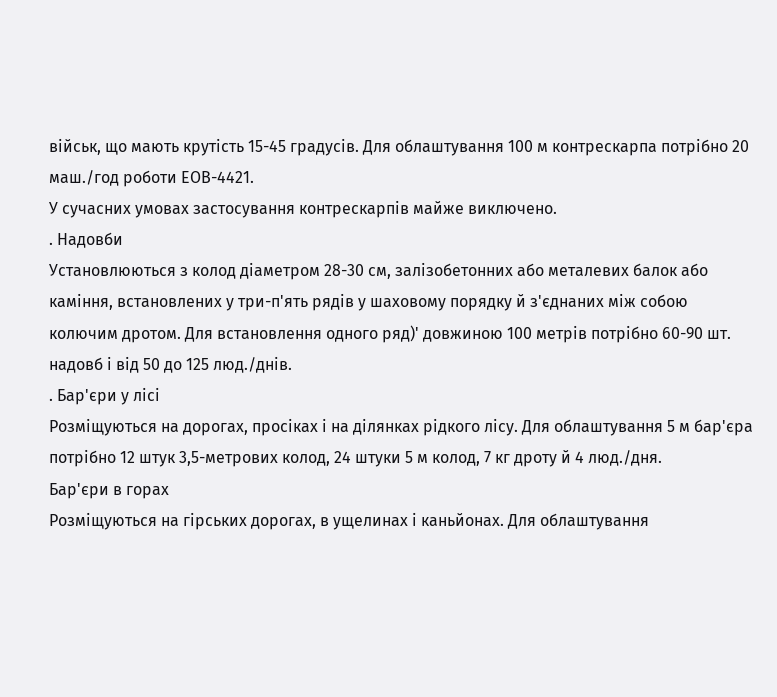військ, що мають крутість 15-45 градусів. Для облаштування 100 м контрескарпа потрібно 20 маш./год роботи ЕОВ-4421.
У сучасних умовах застосування контрескарпів майже виключено.
. Надовби
Установлюються з колод діаметром 28-30 см, залізобетонних або металевих балок або каміння, встановлених у три-п'ять рядів у шаховому порядку й з'єднаних між собою колючим дротом. Для встановлення одного ряд)' довжиною 100 метрів потрібно 60-90 шт. надовб і від 50 до 125 люд./днів.
. Бар'єри у лісі
Розміщуються на дорогах, просіках і на ділянках рідкого лісу. Для облаштування 5 м бар'єра потрібно 12 штук 3,5-метрових колод, 24 штуки 5 м колод, 7 кг дроту й 4 люд./дня.
Бар'єри в горах
Розміщуються на гірських дорогах, в ущелинах і каньйонах. Для облаштування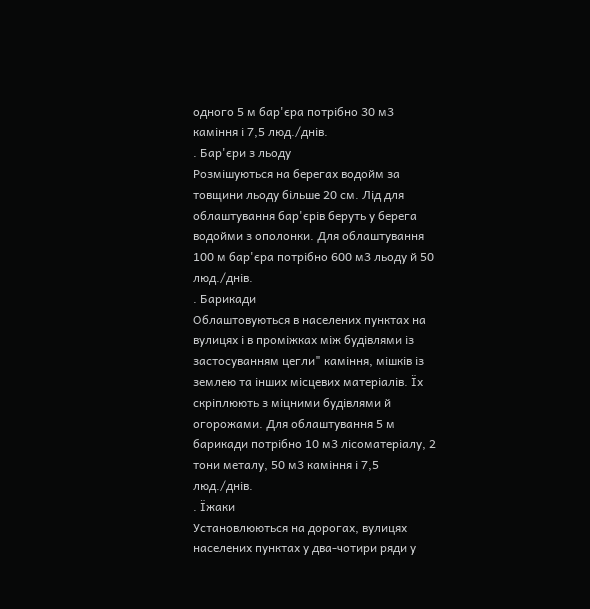одного 5 м бар'єра потрібно 30 м3 каміння і 7,5 люд./днів.
. Бар'єри з льоду
Розмішуються на берегах водойм за товщини льоду більше 20 см. Лід для облаштування бар'єрів беруть у берега водойми з ополонки. Для облаштування 100 м бар'єра потрібно 600 м3 льоду й 50 люд./днів.
. Барикади
Облаштовуються в населених пунктах на вулицях і в проміжках між будівлями із застосуванням цегли" каміння, мішків із землею та інших місцевих матеріалів. Їх скріплюють з міцними будівлями й огорожами. Для облаштування 5 м барикади потрібно 10 м3 лісоматеріалу, 2 тони металу, 50 м3 каміння і 7,5 люд./днів.
. Їжаки
Установлюються на дорогах, вулицях населених пунктах у два-чотири ряди у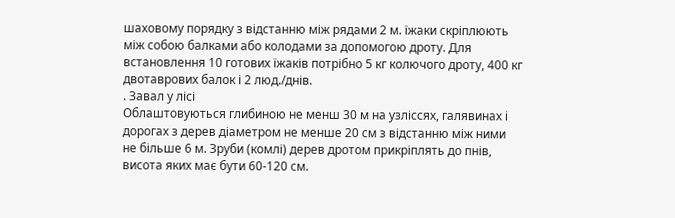шаховому порядку з відстанню між рядами 2 м. їжаки скріплюють між собою балками або колодами за допомогою дроту. Для встановлення 10 готових їжаків потрібно 5 кг колючого дроту, 400 кг двотаврових балок і 2 люд./днів.
. Завал у лісі
Облаштовуються глибиною не менш 30 м на узліссях, галявинах і дорогах з дерев діаметром не менше 20 см з відстанню між ними не більше 6 м. Зруби (комлі) дерев дротом прикріплять до пнів, висота яких має бути 60-120 см.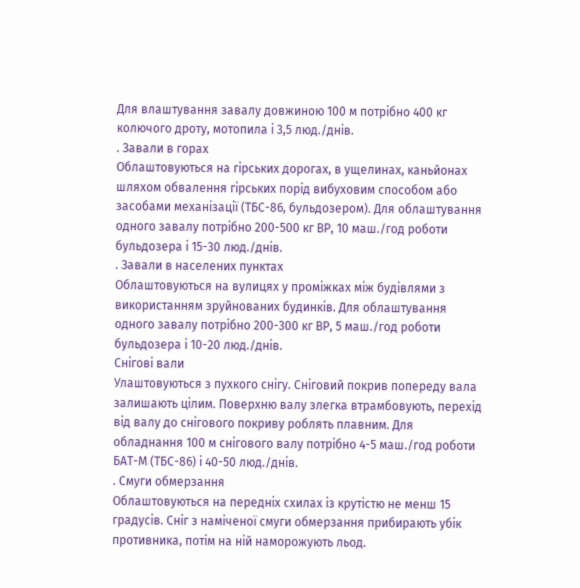Для влаштування завалу довжиною 100 м потрібно 400 кг колючого дроту, мотопила і 3,5 люд./днів.
. Завали в горах
Облаштовуються на гірських дорогах, в ущелинах, каньйонах шляхом обвалення гірських порід вибуховим способом або засобами механізації (ТБС-86, бульдозером). Для облаштування одного завалу потрібно 200-500 кг ВР, 10 маш./год роботи бульдозера і 15-30 люд./днів.
. Завали в населених пунктах
Облаштовуються на вулицях у проміжках між будівлями з використанням зруйнованих будинків. Для облаштування одного завалу потрібно 200-300 кг ВР, 5 маш./год роботи бульдозера і 10-20 люд./днів.
Снігові вали
Улаштовуються з пухкого снігу. Сніговий покрив попереду вала залишають цілим. Поверхню валу злегка втрамбовують, перехід від валу до снігового покриву роблять плавним. Для обладнання 100 м снігового валу потрібно 4-5 маш./год роботи БАТ-М (ТБС-86) і 40-50 люд./днів.
. Смуги обмерзання
Облаштовуються на передніх схилах із крутістю не менш 15 градусів. Сніг з наміченої смуги обмерзання прибирають убік противника, потім на ній наморожують льод.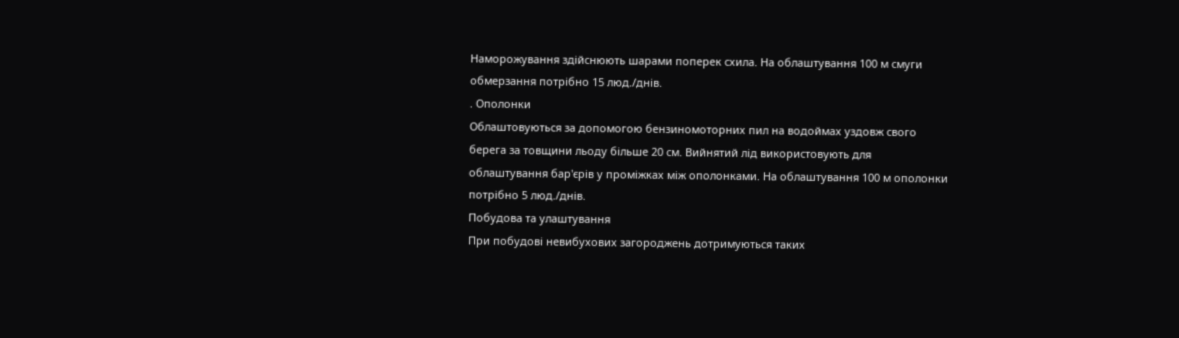Наморожування здійснюють шарами поперек схила. На облаштування 100 м смуги обмерзання потрібно 15 люд./днів.
. Ополонки
Облаштовуються за допомогою бензиномоторних пил на водоймах уздовж свого берега за товщини льоду більше 20 см. Вийнятий лід використовують для облаштування бар'єрів у проміжках між ополонками. На облаштування 100 м ополонки потрібно 5 люд./днів.
Побудова та улаштування
При побудові невибухових загороджень дотримуються таких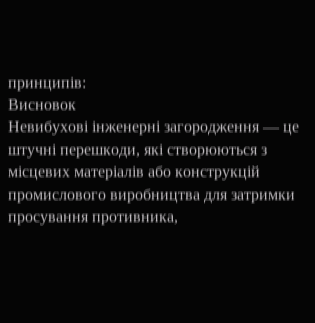принципів:
Висновок
Невибухові інженерні загородження — це штучні перешкоди, які створюються з місцевих матеріалів або конструкцій промислового виробництва для затримки просування противника,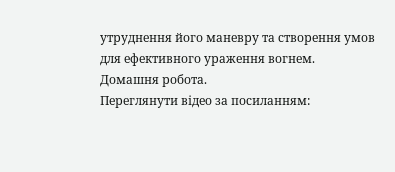утруднення його маневру та створення умов для ефективного ураження вогнем.
Домашня робота.
Переглянути відео за посиланням: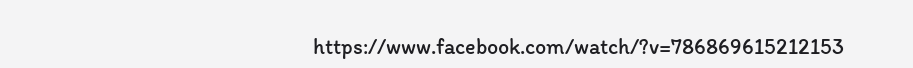https://www.facebook.com/watch/?v=786869615212153